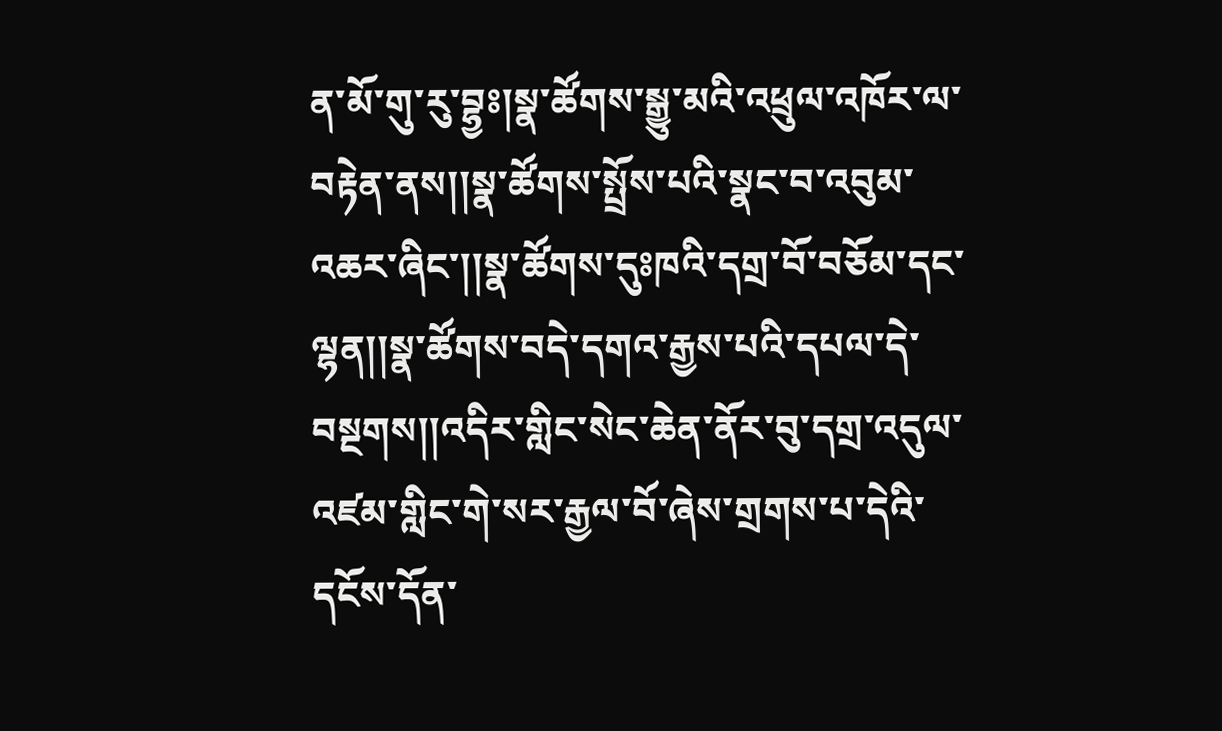ན་མོ་གུ་རུ་བྷྱཿ།སྣ་ཚོགས་སྒྱུ་མའི་འཕྲུལ་འཁོར་ལ་བརྟེན་ནས།།སྣ་ཚོགས་སྤྲོས་པའི་སྣང་བ་འབུམ་འཆར་ཞིང་།།སྣ་ཚོགས་དུཿཁའི་དགྲ་བོ་བཅོམ་དང་ལྷན།།སྣ་ཚོགས་བདེ་དགའ་རྒྱས་པའི་དཔལ་དེ་བསྔགས།།འདིར་གླིང་སེང་ཆེན་ནོར་བུ་དགྲ་འདུལ་འཛམ་གླིང་གེ་སར་རྒྱལ་བོ་ཞེས་གྲགས་པ་དེའི་དངོས་དོན་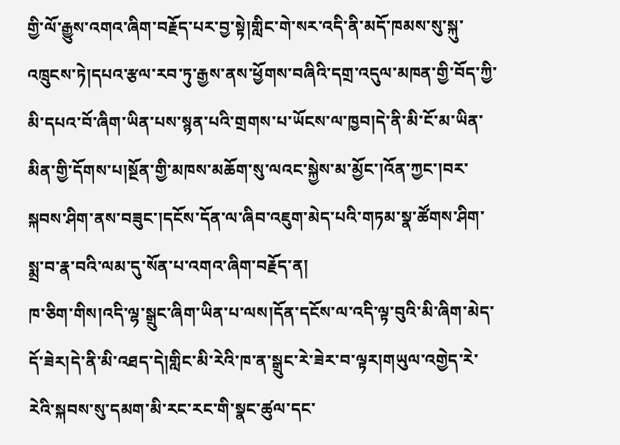གྱི་ལོ་རྒྱུས་འགའ་ཞིག་བརྗོད་པར་བྱ་སྟེ།གླིང་གེ་སར་འདི་ནི་མདོ་ཁམས་སུ་སྐུ་འཁྲུངས་ཏེ།དཔའ་རྩལ་རབ་ཏུ་རྒྱས་ནས་ཕྱོགས་བཞིའི་དགྲ་འདུལ་མཁན་གྱི་བོད་ཀྱི་མི་དཔའ་བོ་ཞིག་ཡིན་པས་སྙན་པའི་གྲགས་པ་ཡོངས་ལ་ཁྱབ།དེ་ནི་མི་ངོ་མ་ཡིན་མིན་གྱི་དོགས་པ།སྔོན་གྱི་མཁས་མཆོག་སུ་ལའང་སྐྱེས་མ་མྱོང་།འོན་ཀྱང་།བར་སྐབས་ཤིག་ནས་བཟུང་།དངོས་དོན་ལ་ཞིབ་འཇུག་མེད་པའི་གཏམ་སྣ་ཚོགས་ཤིག་སྨྲ་བ་རྣ་བའི་ལམ་དུ་སོན་པ་འགའ་ཞིག་བརྗོད་ན།
ཁ་ཅིག་གིས།འདི་ལྷ་སྒྲུང་ཞིག་ཡིན་པ་ལས།དོན་དངོས་ལ་འདི་ལྟ་བུའི་མི་ཞིག་མེད་དོ་ཟེར།དེ་ནི་མི་འཐད་དེ།གླིང་མི་རེའི་ཁ་ན་སྒྲུང་རེ་ཟེར་བ་ལྟར།གཡུལ་འགྱེད་རེ་རེའི་སྐབས་སུ་དམག་མི་རང་རང་གི་སྣང་ཚུལ་དང་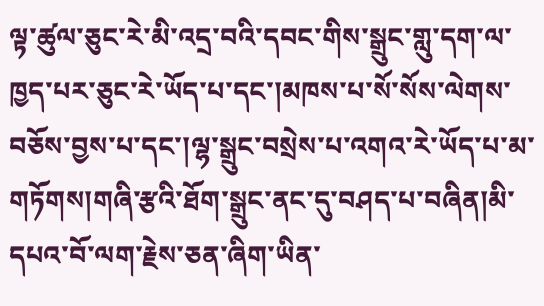ལྟ་ཚུལ་ཅུང་རེ་མི་འདྲ་བའི་དབང་གིས་སྒྲུང་གླུ་དག་ལ་ཁྱད་པར་ཅུང་རེ་ཡོད་པ་དང་།མཁས་པ་སོ་སོས་ལེགས་བཅོས་བྱས་པ་དང་།ལྷ་སྒྲུང་བསྲེས་པ་འགའ་རེ་ཡོད་པ་མ་གཏོགས།གཞི་རྩའི་ཐོག་སྒྲུང་ནང་དུ་བཤད་པ་བཞིན།མི་དཔའ་བོ་ལག་རྗེས་ཅན་ཞིག་ཡིན་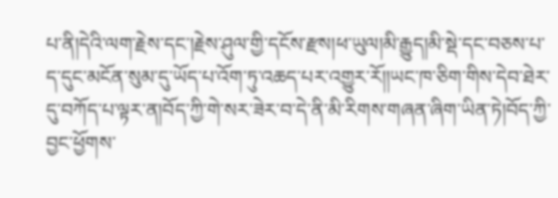པ་ནི།དེའི་ལག་རྗེས་དང་།རྗེས་ཤུལ་གྱི་དངོས་རྫས།ཕ་ཡུལ།མི་རྒྱུད།མི་སྡེ་དང་བཅས་པ་ད་དུང་མངོན་སུམ་དུ་ཡོད་པ་འོག་ཏུ་འཆད་པར་འགྱུར་རོ།།ཡང་ཁ་ཅིག་གིས་དེབ་ཐེར་དུ་བཀོད་པ་ལྟར་ན།བོད་ཀྱི་གེ་སར་ཟེར་བ་དེ་ནི་མི་རིགས་གཞན་ཞིག་ཡིན་ཏེ།བོད་ཀྱི་བྱང་ཕྱོགས་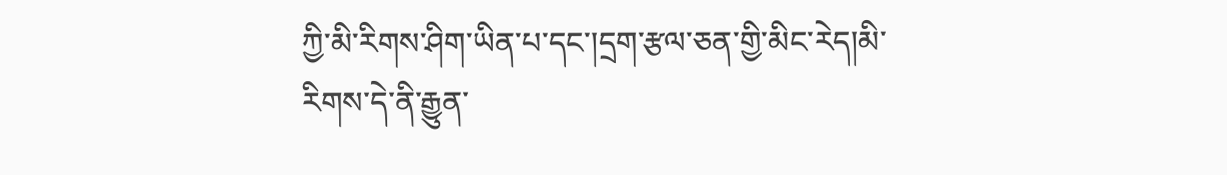ཀྱི་མི་རིགས་ཤིག་ཡིན་པ་དང་།དྲག་རྩལ་ཅན་གྱི་མིང་རེད།མི་རིགས་དེ་ནི་རྒྱུན་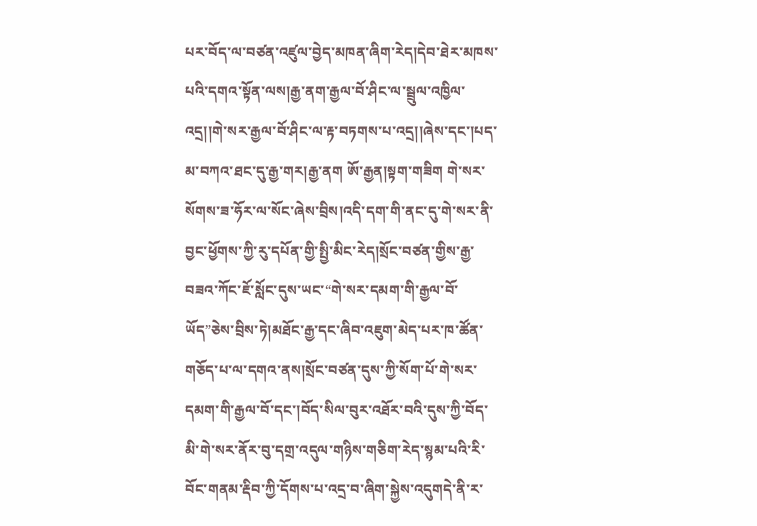པར་བོད་ལ་བཙན་འཛུལ་བྱེད་མཁན་ཞིག་རེད།དེབ་ཐེར་མཁས་པའི་དགའ་སྟོན་ལས།རྒྱ་ནག་རྒྱལ་བོ་ཤིང་ལ་སྦྲུལ་འཁྱིལ་འདྲ།།གེ་སར་རྒྱལ་བོ་ཤིང་ལ་རྟ་བཏགས་པ་འདྲ།།ཞེས་དང་།པད་མ་བཀའ་ཐང་དུ་རྒྱ་གར།རྒྱ་ནག ཨོ་རྒྱན།སྟག་གཟིག གེ་སར་སོགས་ཟ་ཧོར་ལ་སོང་ཞེས་བྲིས།འདི་དག་གི་ནང་དུ་གེ་སར་ནི་བྱང་ཕྱོགས་ཀྱི་རུ་དཔོན་གྱི་སྤྱི་མིང་རེད།སྲོང་བཙན་གྱིས་རྒྱ་བཟའ་ཀོང་ཇོ་སློང་དུས་ཡང་“གེ་སར་དམག་གི་རྒྱལ་བོ་ཡོད”ཅེས་བྲིས་ཏེ།མཐོང་རྒྱ་དང་ཞིབ་འཇུག་མེད་པར་ཁ་ཚོན་གཅོད་པ་ལ་དགའ་ནས།སྲོང་བཙན་དུས་ཀྱི་སོག་པོ་གེ་སར་དམག་གི་རྒྱལ་བོ་དང་།བོད་སིལ་བུར་འཐོར་བའི་དུས་ཀྱི་བོད་མི་གེ་སར་ནོར་བུ་དགྲ་འདུལ་གཉིས་གཅིག་རེད་སྙམ་པའི་རི་བོང་གནམ་རྡིབ་ཀྱི་དོགས་པ་འདྲ་བ་ཞིག་སྐྱེས་འདུགདེ་ནི་ར་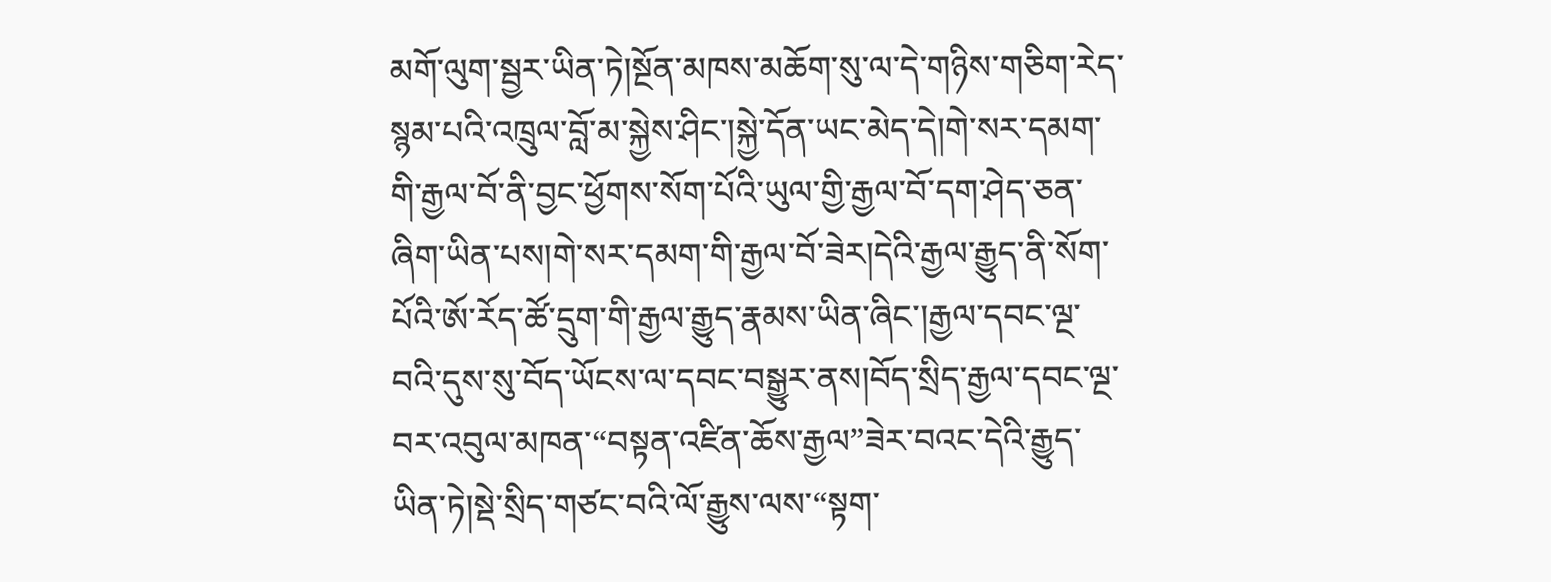མགོ་ལུག་སྦྱར་ཡིན་ཏེ།སྔོན་མཁས་མཆོག་སུ་ལ་དེ་གཉིས་གཅིག་རེད་སྙམ་པའི་འཁྲུལ་བློ་མ་སྐྱེས་ཤིང་།སྐྱེ་དོན་ཡང་མེད་དེ།གེ་སར་དམག་གི་རྒྱལ་བོ་ནི་བྱང་ཕྱོགས་སོག་པོའི་ཡུལ་གྱི་རྒྱལ་བོ་དག་ཤེད་ཅན་ཞིག་ཡིན་པས།གེ་སར་དམག་གི་རྒྱལ་བོ་ཟེར།དེའི་རྒྱལ་རྒྱུད་ནི་སོག་པོའི་ཨོ་རོད་ཚོ་དྲུག་གི་རྒྱལ་རྒྱུད་རྣམས་ཡིན་ཞིང་།རྒྱལ་དབང་ལྔ་བའི་དུས་སུ་བོད་ཡོངས་ལ་དབང་བསྒྱུར་ནས།བོད་སྲིད་རྒྱལ་དབང་ལྔ་བར་འབུལ་མཁན་“བསྟན་འཛིན་ཆོས་རྒྱལ”ཟེར་བའང་དེའི་རྒྱུད་ཡིན་ཏེ།སྡེ་སྲིད་གཙང་བའི་ལོ་རྒྱུས་ལས་“སྟག་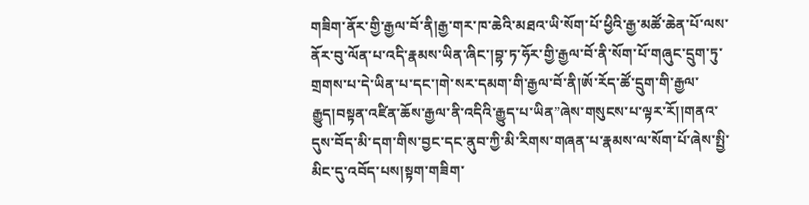གཟིག་ནོར་གྱི་རྒྱལ་བོ་ནི།རྒྱ་གར་ཁ་ཆེའི་མཐའ་ཡི་སོག་པོ་ཕྱིའི་རྒྱ་མཚོ་ཆེན་པོ་ལས་ནོར་བུ་ལོན་པ་འདི་རྣམས་ཡིན་ཞིང་།བྷ་ཏ་ཧོར་གྱི་རྒྱལ་བོ་ནི་སོག་པོ་གཞུང་དྲུག་ཏུ་གྲགས་པ་དེ་ཡིན་པ་དང་།གེ་སར་དམག་གི་རྒྱལ་བོ་ནི།ཨོ་རོད་ཚོ་དྲུག་གི་རྒྱལ་རྒྱུད།བསྟན་འཛིན་ཆོས་རྒྱལ་ནི་འདིའི་རྒྱུད་པ་ཡིན”ཞེས་གསུངས་པ་ལྟར་རོ།།གནའ་དུས་བོད་མི་དག་གིས་བྱང་དང་ནུབ་ཀྱི་མི་རིགས་གཞན་པ་རྣམས་ལ་སོག་པོ་ཞེས་སྤྱི་མིང་དུ་འབོད་པས།སྟག་གཟིག་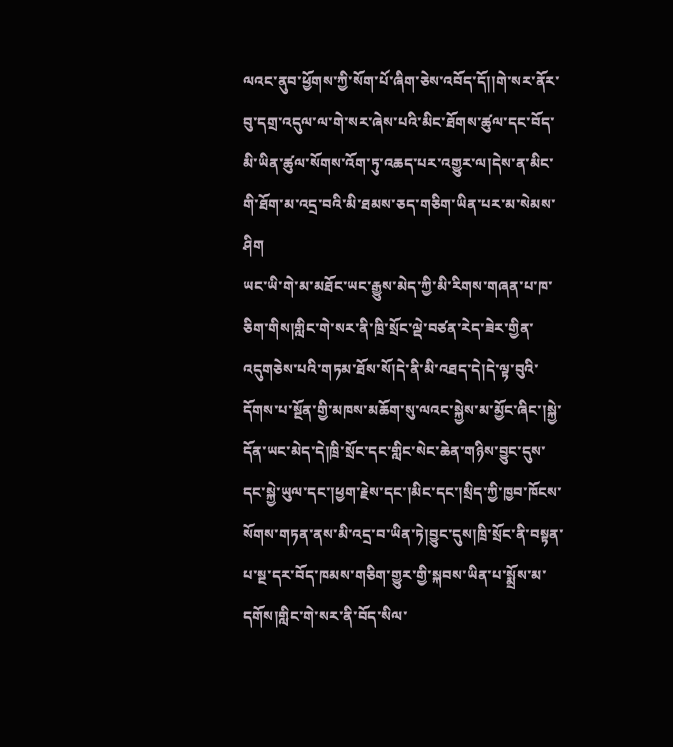ལའང་ནུབ་ཕྱོགས་ཀྱི་སོག་པོ་ཞིག་ཅེས་འབོད་དོ།།གེ་སར་ནོར་བུ་དགྲ་འདུལ་ལ་གེ་སར་ཞེས་པའི་མིང་ཐོགས་ཚུལ་དང་བོད་མི་ཡིན་ཚུལ་སོགས་འོག་ཏུ་འཆད་པར་འགྱུར་ལ།དེས་ན་མིང་གི་ཐོག་མ་འདྲ་བའི་མི་ཐམས་ཅད་གཅིག་ཡིན་པར་མ་སེམས་ཤིག
ཡང་ཡི་གེ་མ་མཐོང་ཡང་རྒྱུས་མེད་ཀྱི་མི་རིགས་གཞན་པ་ཁ་ཅིག་གིས།གླིང་གེ་སར་ནི་ཁྲི་སྲོང་ལྡེ་བཙན་རེད་ཟེར་གྱིན་འདུགཅེས་པའི་གཏམ་ཐོས་སོ།དེ་ནི་མི་འཐད་དེ།དེ་ལྟ་བུའི་དོགས་པ་སྔོན་གྱི་མཁས་མཆོག་སུ་ལའང་སྐྱེས་མ་མྱོང་ཞིང་།སྐྱེ་དོན་ཡང་མེད་དེ།ཁྲི་སྲོང་དང་གླིང་སེང་ཆེན་གཉིས་བྱུང་དུས་དང་སྐྱེ་ཡུལ་དང་།ཕྱག་རྗེས་དང་།མིང་དང་།སྲིད་ཀྱི་ཁྱབ་ཁོངས་སོགས་གཏན་ནས་མི་འདྲ་བ་ཡིན་ཏེ།བྱུང་དུས།ཁྲི་སྲོང་ནི་བསྟན་པ་སྔ་དར་བོད་ཁམས་གཅིག་གྱུར་གྱི་སྐབས་ཡིན་པ་སྨྲོས་མ་དགོས།གླིང་གེ་སར་ནི་བོད་སིལ་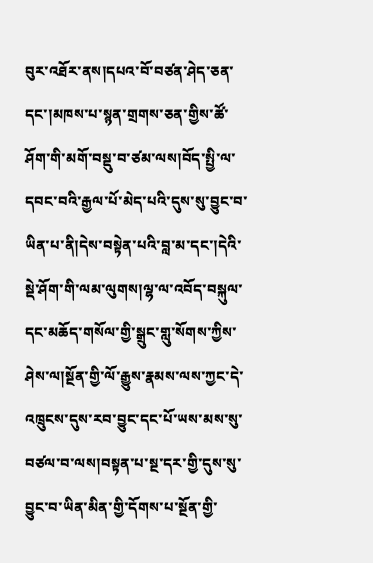བུར་འཐོར་ནས།དཔའ་བོ་བཙན་ཤེད་ཅན་དང་།མཁས་པ་སྙན་གྲགས་ཅན་གྱིས་ཚོ་ཤོག་གི་མགོ་བསྡུ་བ་ཙམ་ལས།བོད་སྤྱི་ལ་དབང་བའི་རྒྱལ་པོ་མེད་པའི་དུས་སུ་བྱུང་བ་ཡིན་པ་ནི།དེས་བསྟེན་པའི་བླ་མ་དང་།དེའི་སྡེ་ཤོག་གི་ལམ་ལུགས།ལྷ་ལ་འབོད་བསྐུལ་དང་མཆོད་གསོལ་གྱི་སྒྲུང་གླུ་སོགས་ཀྱིས་ཤེས་ལ།སྔོན་གྱི་ལོ་རྒྱུས་རྣམས་ལས་ཀྱང་དེ་འཁྲུངས་དུས་རབ་བྱུང་དང་པོ་ཡས་མས་སུ་བཙལ་བ་ལས།བསྟན་པ་སྔ་དར་གྱི་དུས་སུ་བྱུང་བ་ཡིན་མིན་གྱི་དོགས་པ་སྔོན་གྱི་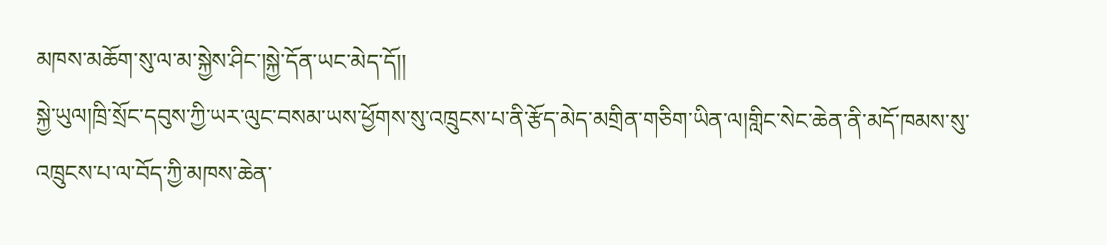མཁས་མཆོག་སུ་ལ་མ་སྐྱེས་ཤིང་།སྐྱེ་དོན་ཡང་མེད་དོ།།
སྐྱེ་ཡུལ།ཁྲི་སྲོང་དབུས་ཀྱི་ཡར་ལུང་བསམ་ཡས་ཕྱོགས་སུ་འཁྲུངས་པ་ནི་རྩོད་མེད་མགྲིན་གཅིག་ཡིན་ལ།གླིང་སེང་ཆེན་ནི་མདོ་ཁམས་སུ་འཁྲུངས་པ་ལ་བོད་ཀྱི་མཁས་ཆེན་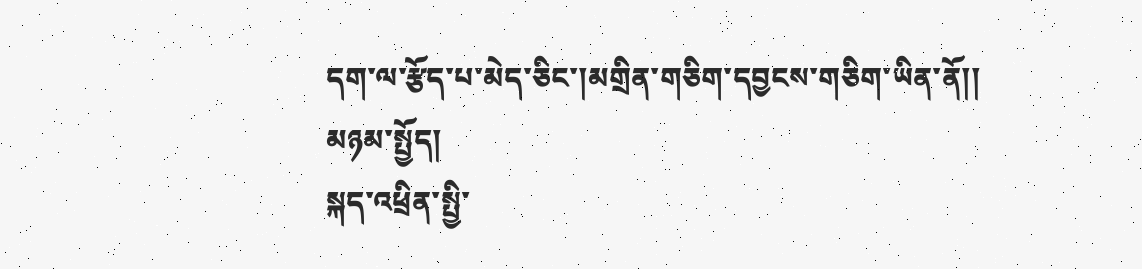དག་ལ་རྩོད་པ་མེད་ཅིང་།མགྲིན་གཅིག་དབྱངས་གཅིག་ཡིན་ནོ།།
མཉམ་སྤྱོད།
སྐད་འཕྲིན་སྤྱི་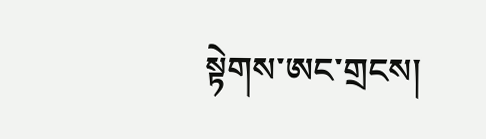སྟེགས་ཨང་གྲངས།